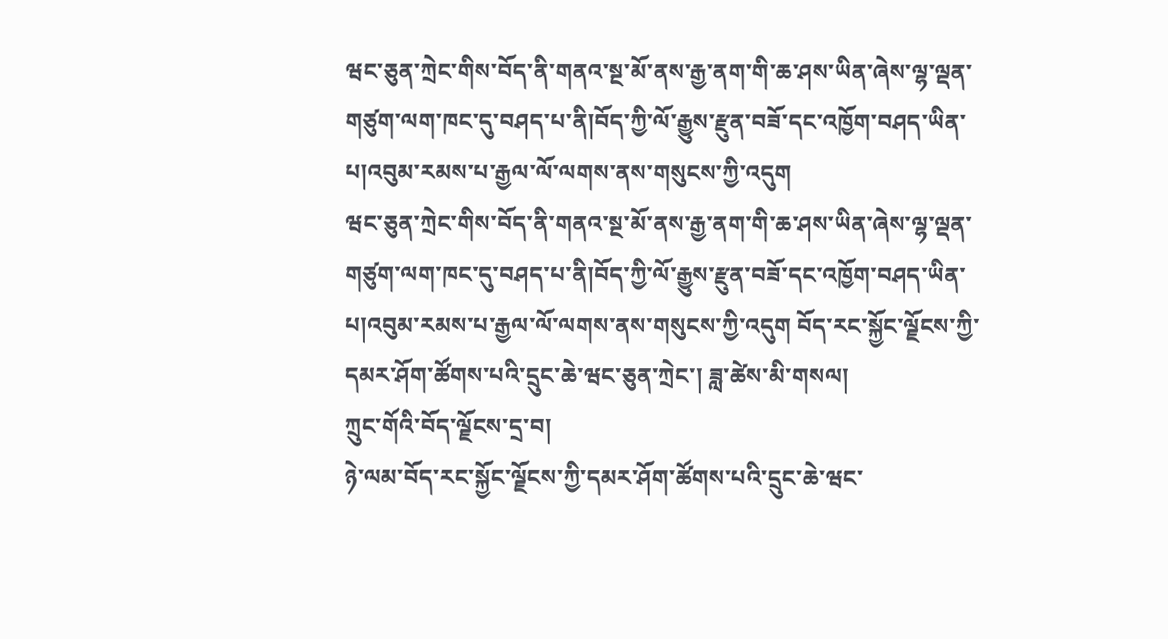ཝང་ཅུན་ཀྲེང་གིས་བོད་ནི་གནའ་སྔ་མོ་ནས་རྒྱ་ནག་གི་ཆ་ཤས་ཡིན་ཞེས་ལྷ་ལྡན་གཙུག་ལག་ཁང་དུ་བཤད་པ་ནི།བོད་ཀྱི་ལོ་རྒྱུས་རྫུན་བཟོ་དང་འཁྱོག་བཤད་ཡིན་པ།འབུམ་རམས་པ་རྒྱལ་ལོ་ལགས་ནས་གསུངས་ཀྱི་འདུག
ཝང་ཅུན་ཀྲེང་གིས་བོད་ནི་གནའ་སྔ་མོ་ནས་རྒྱ་ནག་གི་ཆ་ཤས་ཡིན་ཞེས་ལྷ་ལྡན་གཙུག་ལག་ཁང་དུ་བཤད་པ་ནི།བོད་ཀྱི་ལོ་རྒྱུས་རྫུན་བཟོ་དང་འཁྱོག་བཤད་ཡིན་པ།འབུམ་རམས་པ་རྒྱལ་ལོ་ལགས་ནས་གསུངས་ཀྱི་འདུག བོད་རང་སྐྱོང་ལྗོངས་ཀྱི་དམར་ཤོག་ཚོགས་པའི་དྲུང་ཆེ་ཝང་ཅུན་ཀྲེང་། ཟླ་ཚེས་མི་གསལ།
ཀྲུང་གོའི་བོད་ལྗོངས་དྲ་བ།
ཉེ་ལམ་བོད་རང་སྐྱོང་ལྗོངས་ཀྱི་དམར་ཤོག་ཚོགས་པའི་དྲུང་ཆེ་ཝང་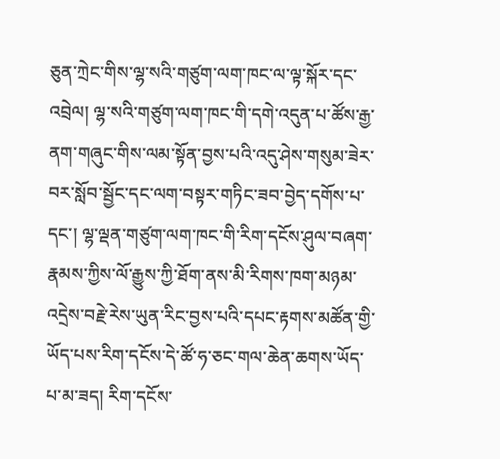ཅུན་ཀྲེང་གིས་ལྷ་སའི་གཙུག་ལག་ཁང་ལ་ལྟ་སྐོར་དང་འབྲེལ། ལྷ་སའི་གཙུག་ལག་ཁང་གི་དགེ་འདུན་པ་ཚོས་རྒྱ་ནག་གཞུང་གིས་ལམ་སྟོན་བྱས་པའི་འདུ་ཤེས་གསུམ་ཟེར་བར་སློབ་སྦྱོང་དང་ལག་བསྟར་གཏིང་ཟབ་བྱེད་དགོས་པ་དང་། ལྷ་ལྡན་གཙུག་ལག་ཁང་གི་རིག་དངོས་ཤུལ་བཞག་རྣམས་ཀྱིས་ལོ་རྒྱུས་ཀྱི་ཐོག་ནས་མི་རིགས་ཁག་མཉམ་འདྲེས་བརྗེ་རེས་ཡུན་རིང་བྱས་པའི་དཔང་རྟགས་མཚོན་གྱི་ཡོད་པས་རིག་དངོས་དེ་ཚོ་ཧ་ཅང་གལ་ཆེན་ཆགས་ཡོད་པ་མ་ཟད། རིག་དངོས་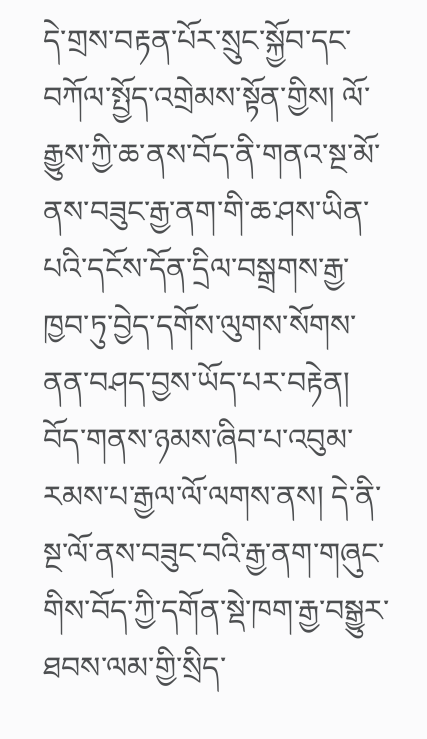དེ་གྲས་བརྟན་པོར་སྲུང་སྐྱོབ་དང་བཀོལ་སྤྱོད་འགྲེམས་སྟོན་གྱིས། ལོ་རྒྱུས་ཀྱི་ཆ་ནས་བོད་ནི་གནའ་སྔ་མོ་ནས་བཟུང་རྒྱ་ནག་གི་ཆ་ཤས་ཡིན་པའི་དངོས་དོན་དྲིལ་བསྒྲགས་རྒྱ་ཁྱབ་ཏུ་བྱེད་དགོས་ལུགས་སོགས་ནན་བཤད་བྱས་ཡོད་པར་བརྟེན། བོད་གནས་ཉམས་ཞིབ་པ་འབུམ་རམས་པ་རྒྱལ་ལོ་ལགས་ནས། དེ་ནི་སྔ་ལོ་ནས་བཟུང་བའི་རྒྱ་ནག་གཞུང་གིས་བོད་ཀྱི་དགོན་སྡེ་ཁག་རྒྱ་བསྒྱུར་ཐབས་ལམ་གྱི་སྲིད་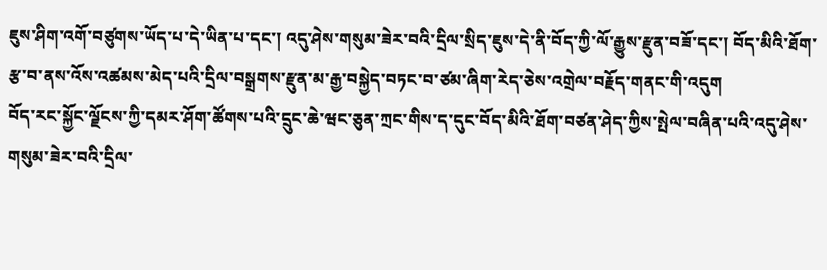ཇུས་ཤིག་འགོ་བཙུགས་ཡོད་པ་དེ་ཡིན་པ་དང་། འདུ་ཤེས་གསུམ་ཟེར་བའི་དྲིལ་སྲིད་ཇུས་དེ་ནི་བོད་ཀྱི་ལོ་རྒྱུས་རྫུན་བཟོ་དང་། བོད་མིའི་ཐོག་རྩ་བ་ནས་འོས་འཚམས་མེད་པའི་དྲིལ་བསྒྲགས་རྫུན་མ་རྒྱ་བསྐྱེད་བཏང་བ་ཙམ་ཞིག་རེད་ཅེས་འགྲེལ་བརྗོད་གནང་གི་འདུག
བོད་རང་སྐྱོང་ལྗོངས་ཀྱི་དམར་ཤོག་ཚོགས་པའི་དྲུང་ཆེ་ཝང་ཅུན་ཀྲང་གིས་ད་དུང་བོད་མིའི་ཐོག་བཙན་ཤེད་ཀྱིས་སྤེལ་བཞིན་པའི་འདུ་ཤེས་གསུམ་ཟེར་བའི་དྲིལ་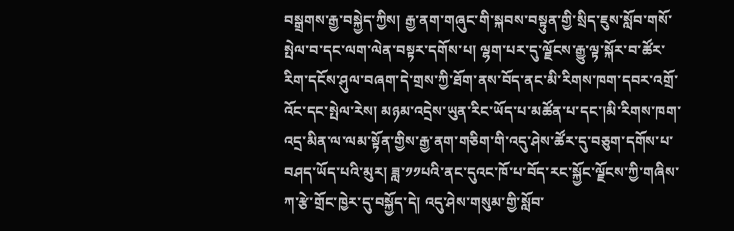བསྒྲགས་རྒྱ་བསྐྱེད་ཀྱིས། རྒྱ་ནག་གཞུང་གི་སྐབས་བསྟུན་གྱི་སྲིད་ཇུས་སློབ་གསོ་སྤེལ་བ་དང་ལག་ལེན་བསྟར་དགོས་པ། ལྷག་པར་དུ་ལྗོངས་རྒྱུ་ལྟ་སྐོར་བ་ཚོར་རིག་དངོས་ཤུལ་བཞག་དེ་གྲས་ཀྱི་ཐོག་ནས་བོད་ནང་མི་རིགས་ཁག་དབར་འགྲོ་འོང་དང་སྤེལ་རེས། མཉམ་འདྲེས་ཡུན་རིང་ཡོད་པ་མཚོན་པ་དང་།མི་རིགས་ཁག་འདྲ་མིན་ལ་ལམ་སྟོན་གྱིས་རྒྱ་ནག་གཅིག་གི་འདུ་ཤེས་ཚོར་དུ་བཅུག་དགོས་པ་བཤད་ཡོད་པའི་མུར། ཟླ་༡༡པའི་ནང་དུའང་ཁོ་པ་བོད་རང་སྐྱོང་ལྗོངས་ཀྱི་གཞིས་ཀ་རྩེ་གྲོང་ཁྱེར་དུ་བསྐྱོད་དེ། འདུ་ཤེས་གསུམ་གྱི་སློབ་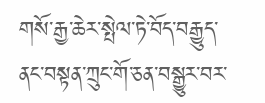གསོ་རྒྱ་ཆེར་སྤེལ་ཏེ་བོད་བརྒྱུད་ནང་བསྟན་ཀྲུང་གོ་ཅན་བསྒྱུར་བར་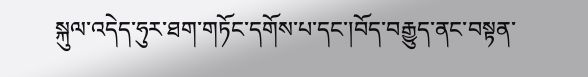སྐུལ་འདེད་ཧུར་ཐག་གཏོང་དགོས་པ་དང་།བོད་བརྒྱུད་ནང་བསྟན་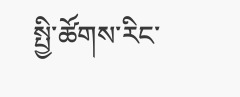སྤྱི་ཚོགས་རིང་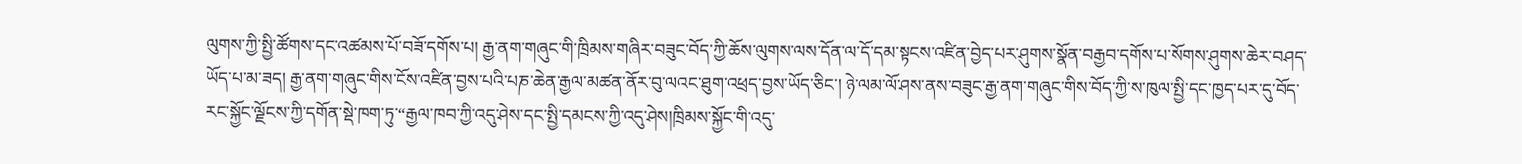ལུགས་ཀྱི་སྤྱི་ཚོགས་དང་འཚམས་པོ་བཟོ་དགོས་པ། རྒྱ་ནག་གཞུང་གི་ཁྲིམས་གཞིར་བཟུང་བོད་ཀྱི་ཆོས་ལུགས་ལས་དོན་ལ་དོ་དམ་སྟངས་འཛིན་བྱེད་པར་ཤུགས་སྣོན་བརྒྱབ་དགོས་པ་སོགས་ཤུགས་ཆེར་བཤད་ཡོད་པ་མ་ཟད། རྒྱ་ནག་གཞུང་གིས་ངོས་འཛིན་བྱས་པའི་པཎ་ཆེན་རྒྱལ་མཚན་ནོར་བུ་ལའང་ཐུག་འཕྲད་བྱས་ཡོད་ཅིང་། ཉེ་ལམ་ལོ་ཤས་ནས་བཟུང་རྒྱ་ནག་གཞུང་གིས་བོད་ཀྱི་ས་ཁུལ་སྤྱི་དང་ཁྱད་པར་དུ་བོད་རང་སྐྱོང་ལྗོངས་ཀྱི་དགོན་སྡེ་ཁག་ཏུ་“རྒྱལ་ཁབ་ཀྱི་འདུ་ཤེས་དང་སྤྱི་དམངས་ཀྱི་འདུ་ཤེས།ཁྲིམས་སྐྱོང་གི་འདུ་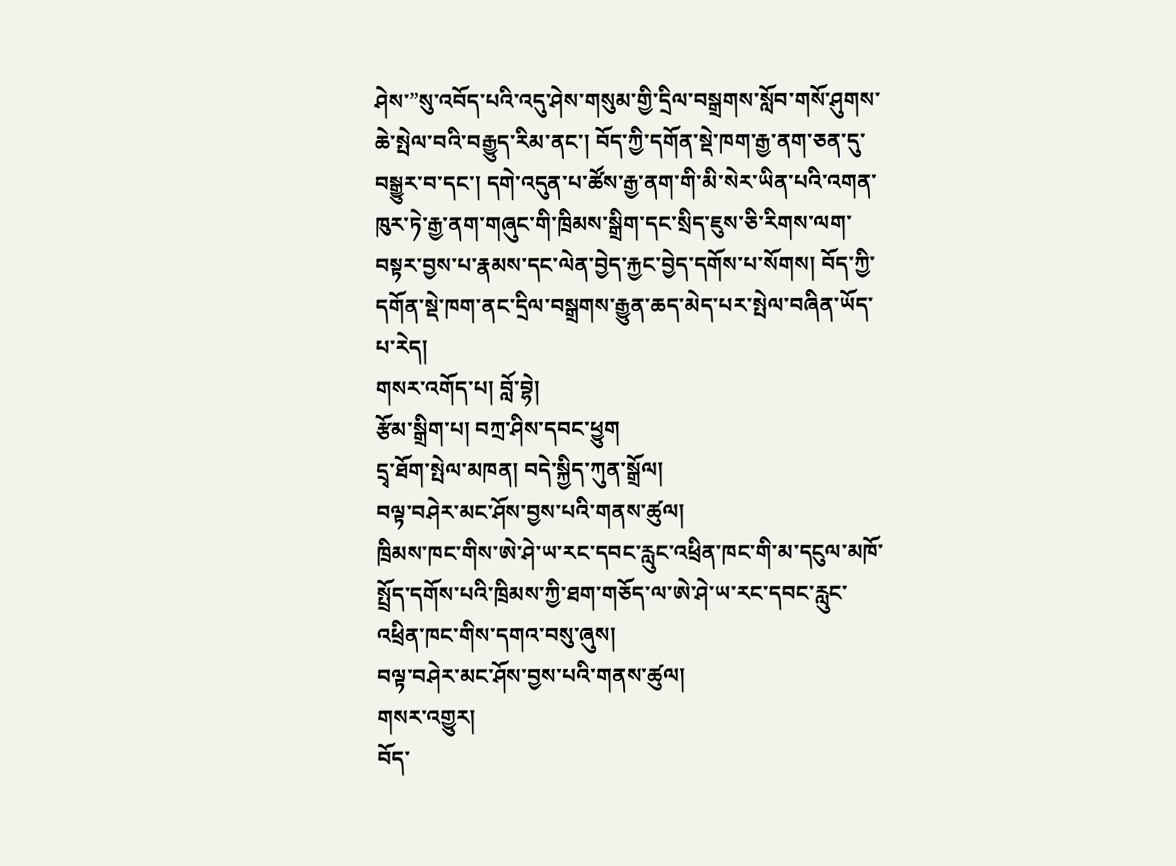ཤེས་”སུ་འབོད་པའི་འདུ་ཤེས་གསུམ་གྱི་དྲིལ་བསྒྲགས་སློབ་གསོ་ཤུགས་ཆེ་སྤེལ་བའི་བརྒྱུད་རིམ་ནང་། བོད་ཀྱི་དགོན་སྡེ་ཁག་རྒྱ་ནག་ཅན་དུ་བསྒྱུར་བ་དང་། དགེ་འདུན་པ་ཚོས་རྒྱ་ནག་གི་མི་སེར་ཡིན་པའི་འགན་ཁུར་ཏེ་རྒྱ་ནག་གཞུང་གི་ཁྲིམས་སྒྲིག་དང་སྲིད་ཇུས་ཅི་རིགས་ལག་བསྟར་བྱས་པ་རྣམས་དང་ལེན་བྱེད་རྐྱང་བྱེད་དགོས་པ་སོགས། བོད་ཀྱི་དགོན་སྡེ་ཁག་ནང་དྲིལ་བསྒྲགས་རྒྱུན་ཆད་མེད་པར་སྤེལ་བཞིན་ཡོད་པ་རེད།
གསར་འགོད་པ། བློ་བྷེ།
རྩོམ་སྒྲིག་པ། བཀྲ་ཤིས་དབང་ཕྱུག
དྲྭ་ཐོག་སྤེལ་མཁན། བདེ་སྐྱིད་ཀུན་སྒྲོལ།
བལྟ་བཤེར་མང་ཤོས་བྱས་པའི་གནས་ཚུལ།
ཁྲིམས་ཁང་གིས་ཨེ་ཤེ་ཡ་རང་དབང་རླུང་འཕྲིན་ཁང་གི་མ་དངུལ་མཁོ་སྤྲོད་དགོས་པའི་ཁྲིམས་ཀྱི་ཐག་གཅོད་ལ་ཨེ་ཤེ་ཡ་རང་དབང་རླུང་འཕྲིན་ཁང་གིས་དགའ་བསུ་ཞུས།
བལྟ་བཤེར་མང་ཤོས་བྱས་པའི་གནས་ཚུལ།
གསར་འགྱུར།
བོད་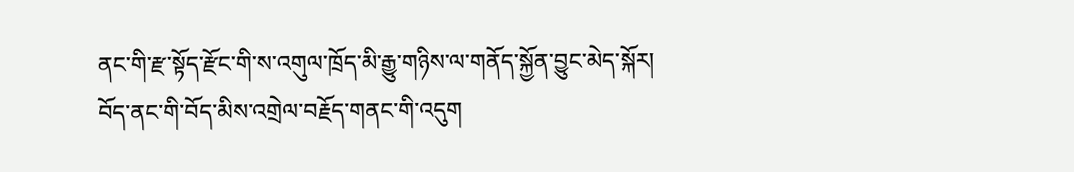ནང་གི་རྫ་སྟོད་རྫོང་གི་ས་འགུལ་ཁྲོད་མི་རྒྱུ་གཉིས་ལ་གནོད་སྐྱོན་བྱུང་མེད་སྐོར། བོད་ནང་གི་བོད་མིས་འགྲེལ་བརྗོད་གནང་གི་འདུག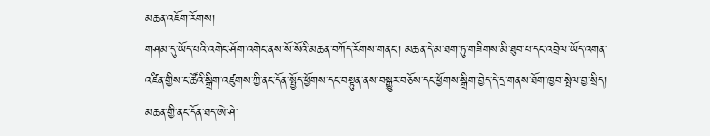མཆན་འཇོག་རོགས།
གཤམ་དུ་ཡོད་པའི་འགེང་ཤོག་འགེང་ནས་སོ་སོའི་མཆན་བཀོད་རོགས་གནང་། མཆན་དེ་མ་ཐག་ཏུ་གཟིགས་མི་ཐུབ་པ་དང་འབྲེལ་ཡོད་འགན་འཛིན་གྱིས་ང་ཚོའི་སྒྲིག་འཛུགས་ཀྱི་ནང་དོན་སྤྱོད་ཕྱོགས་དང་བསྟུན་ནས་བསྒྱུར་བཅོས་དང་ཕྱོགས་སྒྲིག་བྱེད་དེ་དྲ་གནས་ཐོག་ཁྱབ་སྤེལ་བྱ་སྲིད། མཆན་གྱི་ནང་དོན་ཐད་ཨེ་ཤེ་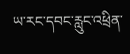ཡ་རང་དབང་རླུང་འཕྲིན་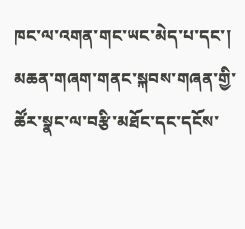ཁང་ལ་འགན་གང་ཡང་མེད་པ་དང་། མཆན་གཞག་གནང་སྐབས་གཞན་གྱི་ཚོར་སྣང་ལ་བརྩི་མཐོང་དང་དངོས་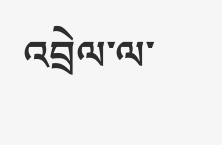འབྲེལ་ལ་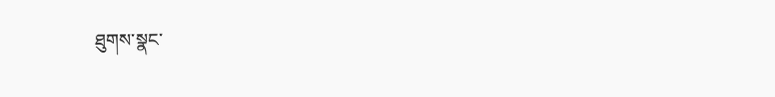ཐུགས་སྣང་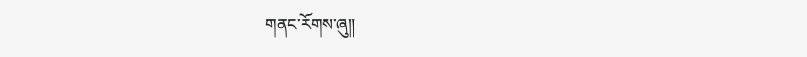གནང་རོགས་ཞུ༎